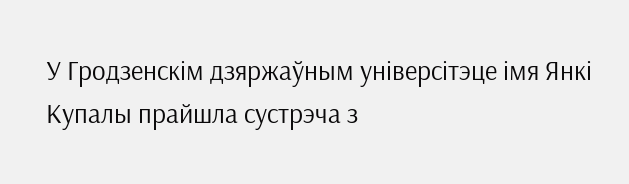У Гродзенскім дзяржаўным універсітэце імя Янкі Купалы прайшла сустрэча з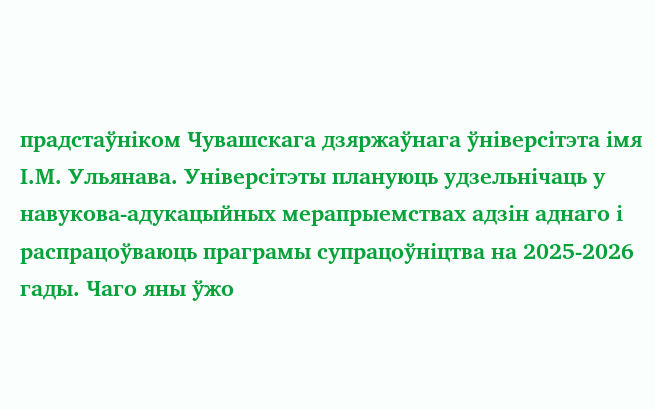прадстаўніком Чувашскага дзяржаўнага ўніверсітэта імя І.М. Ульянава. Універсітэты плануюць удзельнічаць у навукова-адукацыйных мерапрыемствах адзін аднаго і распрацоўваюць праграмы супрацоўніцтва на 2025-2026 гады. Чаго яны ўжо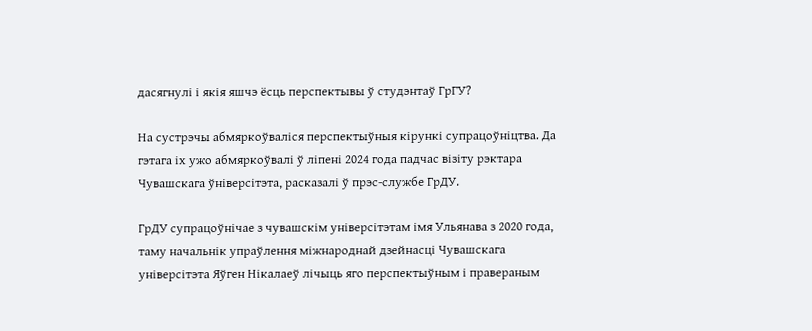дасягнулі і якія яшчэ ёсць перспектывы ў студэнтаў ГрГУ?

На сустрэчы абмяркоўваліся перспектыўныя кірункі супрацоўніцтва. Да гэтага іх ужо абмяркоўвалі ў ліпені 2024 года падчас візіту рэктара Чувашскага ўніверсітэта, расказалі ў прэс-службе ГрДУ.

ГрДУ супрацоўнічае з чувашскім універсітэтам імя Ульянава з 2020 года, таму начальнік упраўлення міжнароднай дзейнасці Чувашскага універсітэта Яўген Нікалаеў лічыць яго перспектыўным і правераным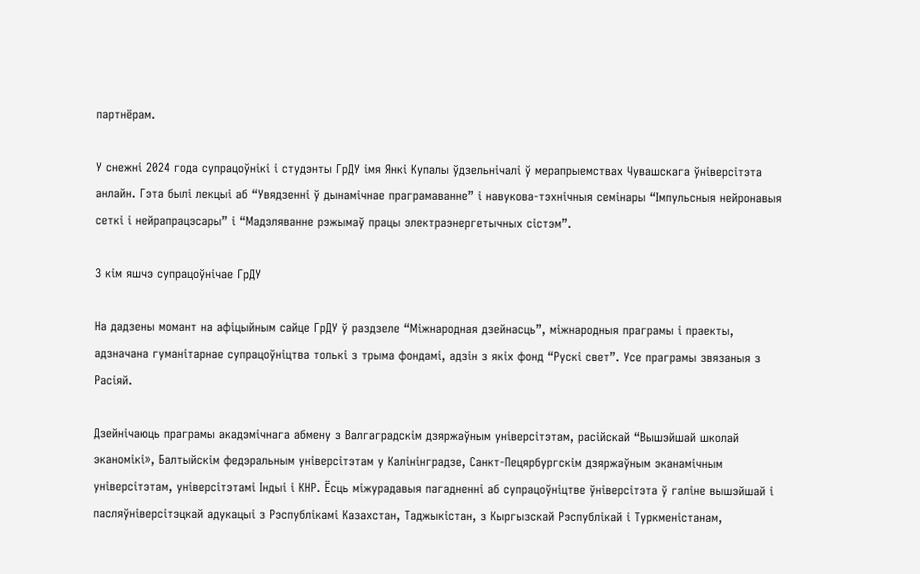партнёрам.

У снежні 2024 года супрацоўнікі і студэнты ГрДУ імя Янкі Купалы ўдзельнічалі ў мерапрыемствах Чувашскага ўніверсітэта анлайн. Гэта былі лекцыі аб “Увядзенні ў дынамічнае праграмаванне” і навукова-тэхнічныя семінары “Імпульсныя нейронавыя сеткі і нейрапрацэсары” і “Мадэляванне рэжымаў працы электраэнергетычных сістэм”.

З кім яшчэ супрацоўнічае ГрДУ

На дадзены момант на афіцыйным сайце ГрДУ ў раздзеле “Міжнародная дзейнасць”, міжнародныя праграмы і праекты, адзначана гуманітарнае супрацоўніцтва толькі з трыма фондамі, адзін з якіх фонд “Рускі свет”. Усе праграмы звязаныя з Расіяй.

Дзейнічаюць праграмы акадэмічнага абмену з Валгаградскім дзяржаўным універсітэтам, расійскай “Вышэйшай школай эканомікі», Балтыйскім федэральным універсітэтам у Калінінградзе, Санкт-Пецярбургскім дзяржаўным эканамічным універсітэтам, універсітэтамі Індыі і КНР. Ёсць міжурадавыя пагадненні аб супрацоўніцтве ўніверсітэта ў галіне вышэйшай і пасляўніверсітэцкай адукацыі з Рэспублікамі Казахстан, Таджыкістан, з Кыргызскай Рэспублікай і Туркменістанам,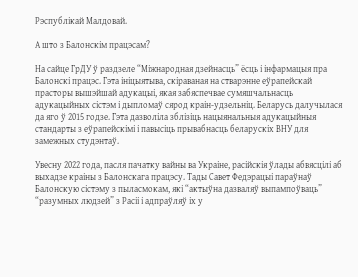Рэспублікай Малдовай.

А што з Балонскім працэсам?

На сайце ГрДУ ў раздзеле “Міжнародная дзейнасць” ёсць і інфармацыя пра Балонскі працэс. Гэта ініцыятыва, скіраваная на стварэнне еўрапейскай прасторы вышэйшай адукацыі, якая забяспечвае сумяшчальнасць адукацыйных сістэм і дыпломаў сярод краін-удзельніц. Беларусь далучылася да яго ў 2015 годзе. Гэта дазволіла зблізіць нацыянальныя адукацыйныя стандарты з еўрапейскімі і павысіць прывабнасць беларускіх ВНУ для замежных студэнтаў.

Увесну 2022 года, пасля пачатку вайны ва Украіне, расійскія ўлады абвясцілі аб выхадзе краіны з Балонскага працэсу. Тады Савет Федэрацыі параўнаў Балонскую сістэму з пыласмокам, які “актыўна дазваляў выпампоўваць” “разумных людзей” з Расіі і адпраўляў іх у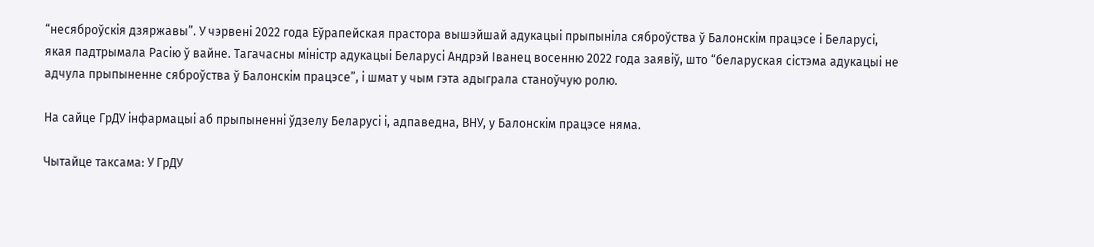“несяброўскія дзяржавы”. У чэрвені 2022 года Еўрапейская прастора вышэйшай адукацыі прыпыніла сяброўства ў Балонскім працэсе і Беларусі, якая падтрымала Расію ў вайне. Тагачасны міністр адукацыі Беларусі Андрэй Іванец восенню 2022 года заявіў, што “беларуская сістэма адукацыі не адчула прыпыненне сяброўства ў Балонскім працэсе”, і шмат у чым гэта адыграла станоўчую ролю.

На сайце ГрДУ інфармацыі аб прыпыненні ўдзелу Беларусі і, адпаведна, ВНУ, у Балонскім працэсе няма.

Чытайце таксама: У ГрДУ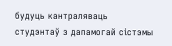будуць кантраляваць студэнтаў з дапамогай сістэмы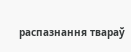распазнання твараў